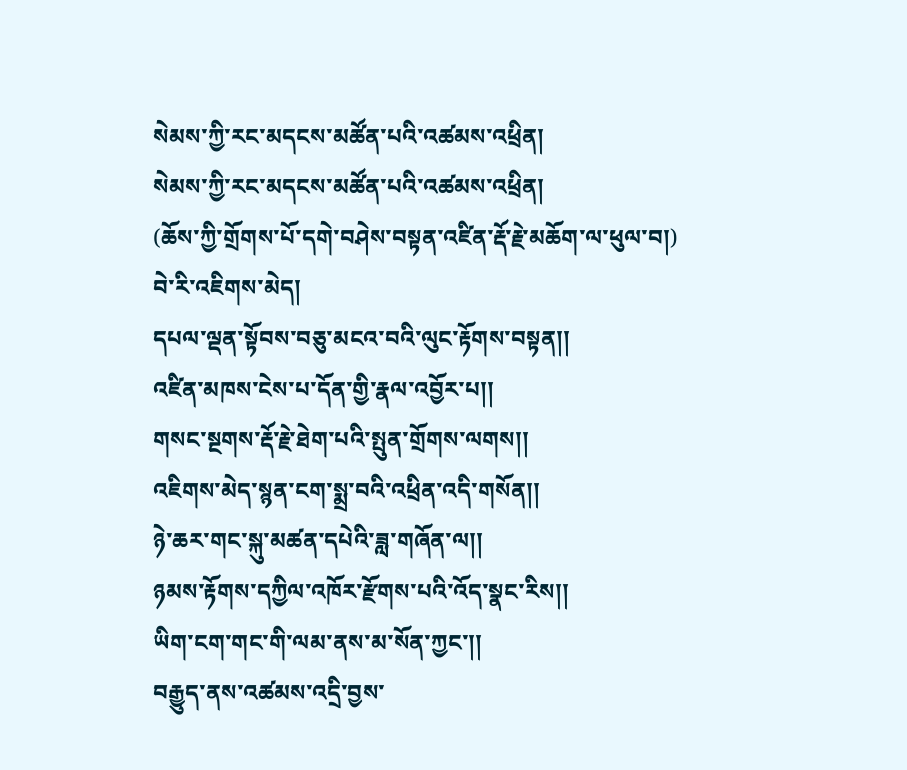སེམས་ཀྱི་རང་མདངས་མཚོན་པའི་འཚམས་འཕྲིན།
སེམས་ཀྱི་རང་མདངས་མཚོན་པའི་འཚམས་འཕྲིན།
(ཆོས་ཀྱི་གྲོགས་པོ་དགེ་བཤེས་བསྟན་འཛིན་རྡོ་རྗེ་མཆོག་ལ་ཕུལ་བ།)
བེ་རི་འཇིགས་མེད།
དཔལ་ལྡན་སྟོབས་བཅུ་མངའ་བའི་ལུང་རྟོགས་བསྟན།།
འཛིན་མཁས་ངེས་པ་དོན་གྱི་རྣལ་འབྱོར་པ།།
གསང་སྔགས་རྡོ་རྗེ་ཐེག་པའི་སྤུན་གྲོགས་ལགས།།
འཇིགས་མེད་སྙན་ངག་སྨྲ་བའི་འཕྲིན་འདི་གསོན།།
ཉེ་ཆར་གང་སྐུ་མཚན་དཔེའི་ཟླ་གཞོན་ལ།།
ཉམས་རྟོགས་དཀྱིལ་འཁོར་རྫོགས་པའི་འོད་སྣང་རིས།།
ཡིག་ངག་གང་གི་ལམ་ནས་མ་སོན་ཀྱང་།།
བརྒྱུད་ནས་འཚམས་འདྲི་བྱས་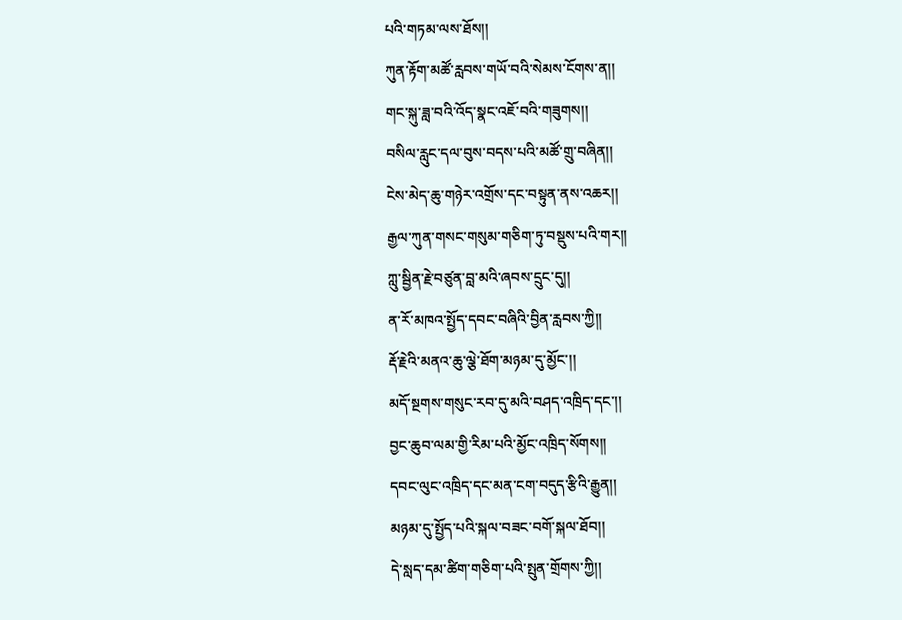པའི་གཏམ་ལས་ཐོས།།
ཀུན་རྟོག་མཚོ་རླབས་གཡོ་བའི་སེམས་ངོགས་ན།།
གང་སྐུ་ཟླ་བའི་འོད་སྣང་འཇོ་བའི་གཟུགས།།
བསིལ་རླུང་དལ་བུས་བདས་པའི་མཚོ་གྲུ་བཞིན།།
ངེས་མེད་ཆུ་གཉེར་འགྲོས་དང་བསྟུན་ནས་འཆར།།
རྒྱལ་ཀུན་གསང་གསུམ་གཅིག་ཏུ་བསྡུས་པའི་གར།།
ཀླུ་སྦྱིན་རྗེ་བཙུན་བླ་མའི་ཞབས་དྲུང་དུ།།
ན་རོ་མཁའ་སྤྱོད་དབང་བཞིའི་བྱིན་རླབས་ཀྱི།།
རྡོ་རྗེའི་མནའ་ཆུ་ལྕེ་ཐོག་མཉམ་དུ་མྱོང་།།
མདོ་སྔགས་གསུང་རབ་དུ་མའི་བཤད་འཁྲིད་དང་།།
བྱང་ཆུབ་ལམ་གྱི་རིམ་པའི་མྱོང་འཁྲིད་སོགས།།
དབང་ལུང་འཁྲིད་དང་མན་ངག་བདུད་རྩིའི་རྒྱུན།།
མཉམ་དུ་སྤྱོད་པའི་སྐལ་བཟང་བགོ་སྐལ་ཐོབ།།
དེ་སླད་དམ་ཚིག་གཅིག་པའི་སྤུན་གྲོགས་ཀྱི།།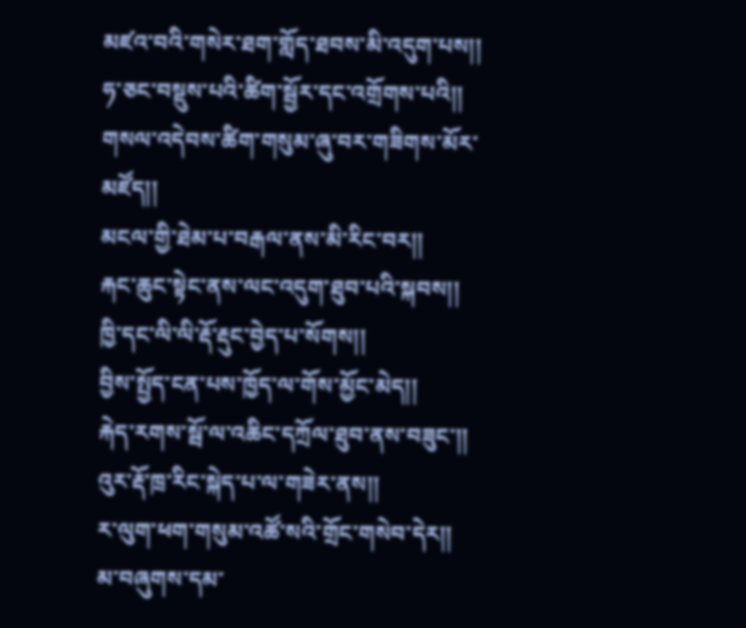མཛའ་བའི་གསེར་ཐག་གློད་ཐབས་མི་འདུག་པས།།
ཧ་ཅང་བསྡུས་པའི་ཚིག་སྦྱོར་དང་འགྲོགས་པའི།།
གསལ་འདེབས་ཚིག་གསུམ་ཞུ་བར་གཟིགས་མོར་མཛོད།།
མངལ་གྱི་ཐེམ་པ་བརྒལ་ནས་མི་རིང་བར།།
རྐང་ཆུང་སྟེང་ནས་ལང་འདུག་ཐུབ་པའི་སྐབས།།
ཁྱི་དང་ལི་ལི་རྡོ་རྡུང་བྱེད་པ་སོགས།།
བྱིས་སྤྱོད་ངན་པས་ཁྱོད་ལ་གོས་མྱོང་མེད།།
རྐེད་རགས་སྦོ་ལ་འཆིང་དཀྲོལ་ཐུབ་ནས་བཟུང་།།
འུར་རྡོ་ཁྲ་རིང་སྐེད་པ་ལ་གཟེར་ནས།།
ར་ལུག་ཕག་གསུམ་འཚོ་སའི་གྲོང་གསེབ་དེར།།
མ་བཞུགས་དམ་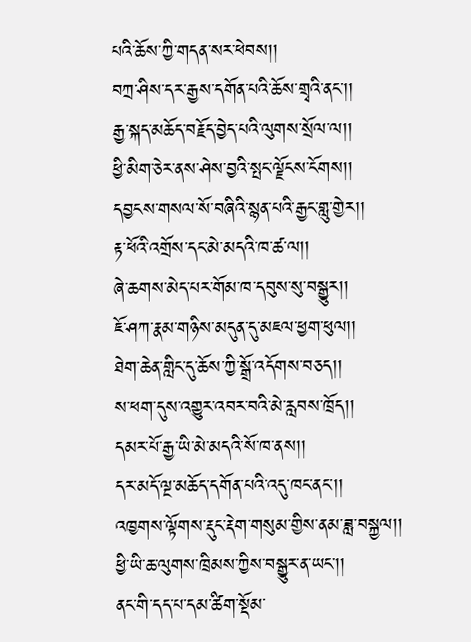པའི་ཆོས་ཀྱི་གདན་སར་ཕེབས།།
བཀྲ་ཤིས་དར་རྒྱས་དགོན་པའི་ཆོས་གྲྭའི་ནང་།།
རྒྱ་སྐད་མཆོད་བརྗོད་བྱེད་པའི་ལུགས་སྲོལ་ལ།།
ཕྱི་མིག་ཅེར་ནས་ཤེས་བྱའི་སྤང་ལྗོངས་ངོགས།།
དབྱངས་གསལ་སོ་བཞིའི་སྙན་པའི་རྒྱང་གླུ་གྱེར།།
རྟ་ཕོའི་འགྲོས་དང་མེ་མདའི་ཁ་ཚ་ལ།།
ཞེ་ཆགས་མེད་པར་གོམ་ཁ་དབུས་སུ་བསྒྱུར།།
ཇོ་ཤཀ་རྣམ་གཉིས་མདུན་དུ་མཇལ་ཕྱག་ཕུལ།།
ཐེག་ཆེན་གླིང་དུ་ཆོས་ཀྱི་སྒྲོ་འདོགས་བཅད།།
ས་ཕག་དུས་འགྱུར་འབར་བའི་མེ་རླབས་ཁྲོད།།
དམར་པོ་རྒྱ་ཡི་མེ་མདའི་སོ་ཁ་ནས།།
དར་མདོ་ལྔ་མཆོད་དགོན་པའི་འདུ་ཁང་ནང་།།
འཁྱགས་ལྟོགས་རྡུང་རྡེག་གསུམ་གྱིས་ནམ་ཟླ་བསྐྱལ།།
ཕྱི་ཡི་ཆ་ལུགས་ཁྲིམས་ཀྱིས་བསྒྱུར་ན་ཡང་།།
ནང་གི་དད་པ་དམ་ཚིག་སྡོམ་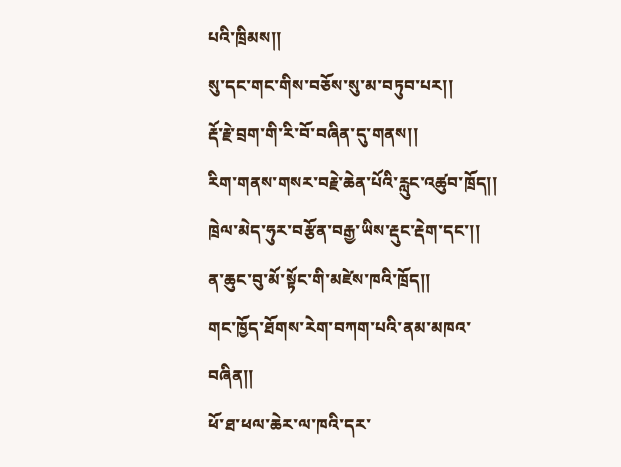པའི་ཁྲིམས།།
སུ་དང་གང་གིས་བཅོས་སུ་མ་བཏུབ་པར།།
རྡོ་རྗེ་བྲག་གི་རི་བོ་བཞིན་དུ་གནས།།
རིག་གནས་གསར་བརྗེ་ཆེན་པོའི་རླུང་འཚུབ་ཁྲོད།།
ཁྲེལ་མེད་ཧུར་བརྩོན་བརྒྱ་ཡིས་རྡུང་རྡེག་དང་།།
ན་ཆུང་བུ་མོ་སྟོང་གི་མཛེས་ཁའི་ཁྲོད།།
གང་ཁྱོད་ཐོགས་རེག་བཀག་པའི་ནམ་མཁའ་བཞིན།།
ཕོ་ཐ་ཕལ་ཆེར་ལ་ཁའི་དར་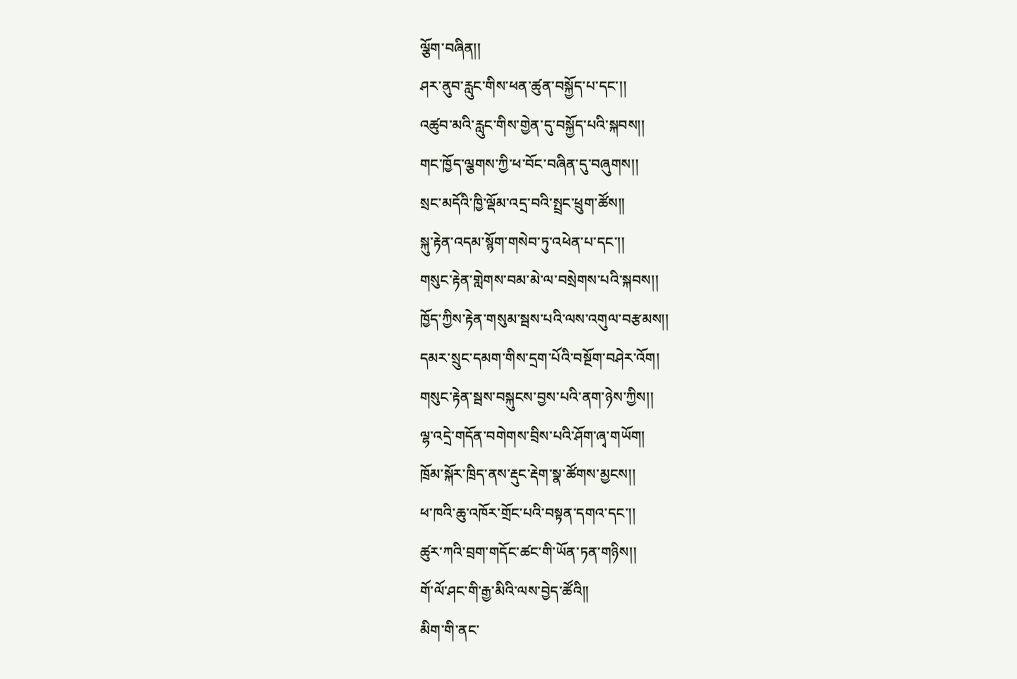ལྕོག་བཞིན།།
ཤར་ནུབ་རླུང་གིས་ཕན་ཚུན་བསྐྱོད་པ་དང་།།
འཚུབ་མའི་རླུང་གིས་གྱེན་དུ་བསྐྱོད་པའི་སྐབས།།
གང་ཁྱོད་ལྕགས་ཀྱི་ཕ་བོང་བཞིན་དུ་བཞུགས།།
སྲང་མདོའི་ཁྱི་ལྡོམ་འདྲ་བའི་སྤྲང་ཕྲུག་ཚོས།།
སྐུ་རྟེན་འདམ་སྙོག་གསེབ་ཏུ་འཕེན་པ་དང་།།
གསུང་རྟེན་གླེགས་བམ་མེ་ལ་བསྲེགས་པའི་སྐབས།།
ཁྱོད་ཀྱིས་རྟེན་གསུམ་སྦས་པའི་ལས་འགུལ་བརྩམས།།
དམར་སྲུང་དམག་གིས་དྲག་པོའི་བསྔོག་བཤེར་འོག།
གསུང་རྟེན་སྦས་བསྐུངས་བྱས་པའི་ནག་ཉེས་ཀྱིས།།
ལྷ་འདྲེ་གདོན་བགེགས་བྲིས་པའི་ཤོག་ཞྭ་གཡོག།
ཁྲོམ་སྐོར་ཁྲིད་ནས་རྡུང་རྡེག་སྣ་ཚོགས་མྱངས།།
ཕ་ཁའི་ཆུ་འཁོར་གྲོང་པའི་བསྟན་དགའ་དང་།།
ཚུར་ཀའི་བྲག་གདོང་ཚང་གི་ཡོན་ཏན་གཉིས།།
གོ་ལོ་ཤང་གི་རྒྱ་མིའི་ལས་བྱེད་ཚོའི།།
མིག་གི་ནང་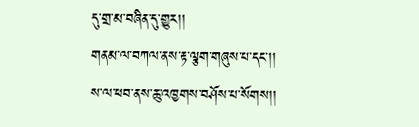དུ་གྲ་མ་བཞིན་དུ་གྱུར།།
གནམ་ལ་བཀལ་ནས་རྟ་ལྕག་གཞུས་པ་དང་།།
ས་ལ་ཕབ་ནས་ཆུ་འཁྱགས་བཤོས་པ་སོགས།།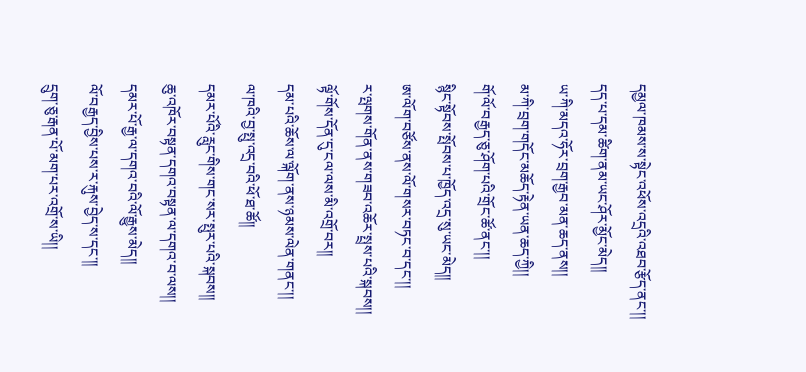དམྱལ་ཁམས་ས་སྟེང་འཕོས་འདྲའི་འཐབ་རྩོད་ནང་།།
དད་པ་དམ་ཚིག་ནམ་ཡང་ཤོར་མྱོང་མེད།།
ཡ་ཀི་མདའ་ཧོར་བྲག་རྒྱབ་མན་ཆད་ནས།།
མ་ཀི་བྲག་གདོང་མཆོད་རྟེན་ཡན་ཆད་ཀྱི།།
གོ་ལོ་བརྒྱད་ཅུ་ཤོག་པའི་གྲོང་ཚོ་ནང་།།
སྙིང་སྟོབས་སྤོབས་པ་ཁྱོད་འདྲ་སུ་ཡང་མེད།།
ཨ་ལོག་བཙོས་ནས་ལོ་གསར་བཏང་བ་དང་།།
ར་ལྤགས་གོན་ནས་གཟབ་འཆོར་སྤྲས་པའི་སྐབས།།
ལྟོ་གོས་དོན་དུ་ངལ་ལས་མི་འགྲོ་བར།།
དམ་པའི་ཆོས་ལ་ལྐོག་ནས་ཉམས་ལེན་གནང་།།
ལ་ཁའི་བྱ་སྤུ་འདྲ་བའི་ཕོ་ཐ་ཚོ།།
དམར་པོའི་རླུང་གིས་གང་སར་སྤུར་པའི་སྐབས།།
ཆུ་འཁོར་བསྟན་དགའ་བསྟན་ལ་དགའ་བ་ལས།།
དམར་པོ་རྒྱ་ལ་དགའ་བའི་ལོ་རྒྱུས་མེད།།
ལོ་བརྒྱད་བྱིས་པས་ར་རྐུས་བྱེད་ས་དང་།།
དྲུག་ཅུ་རྒན་པོ་མག་པར་འགྲོ་ས་ཡི།།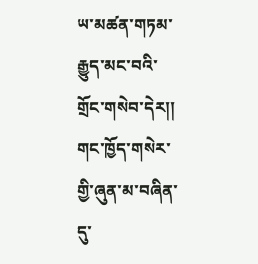ཡ་མཚན་གཏམ་རྒྱུད་མང་བའི་གྲོང་གསེབ་དེར།།
གང་ཁྱོད་གསེར་གྱི་ཞུན་མ་བཞིན་དུ་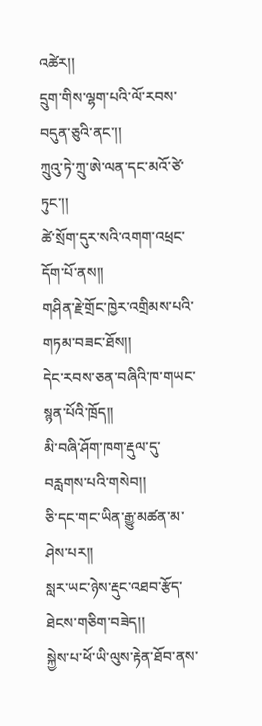འཚེར།།
དྲུག་གིས་ལྷག་པའི་ལོ་རབས་བདུན་ཅུའི་ནང་།།
ཀྲུའུ་ཏེ་ཀྲུ་ཨེ་ལན་དང་མའོ་ཙེ་ཏུང་།།
ཚེ་སྲོག་དུར་སའི་འགག་འཕྲང་དོག་པོ་ནས།།
གཤིན་རྗེ་གྲོང་ཁྱེར་འགྲིམས་པའི་གཏམ་བཟང་ཐོས།།
དེང་རབས་ཅན་བཞིའི་ཁ་གཡང་སྙན་པོའི་ཁྲོད།།
མི་བཞི་ཤོག་ཁག་རྡུལ་དུ་བརླགས་པའི་གསེབ།།
ཅི་དང་གང་ཡིན་རྒྱུ་མཚན་མ་ཤེས་པར།།
སླར་ཡང་ཉེས་རྡུང་འཐབ་རྩོད་ཐེངས་གཅིག་བཟེད།།
སྐྱེས་པ་ཕོ་ཡི་ལུས་རྟེན་ཐོབ་ནས་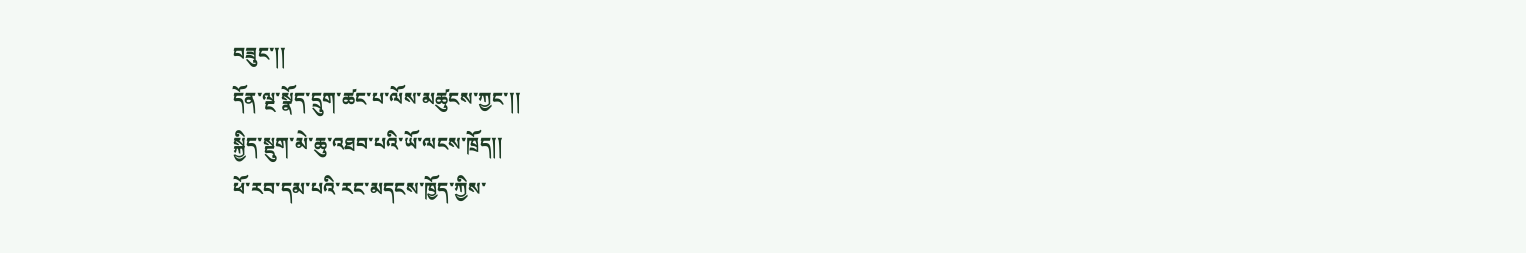བཟུང་།།
དོན་ལྔ་སྣོད་དྲུག་ཚང་པ་ལོས་མཚུངས་ཀྱང་།།
སྐྱིད་སྡུག་མེ་ཆུ་འཐབ་པའི་ཡོ་ལངས་ཁྲོད།།
ཕོ་རབ་དམ་པའི་རང་མདངས་ཁྱོད་ཀྱིས་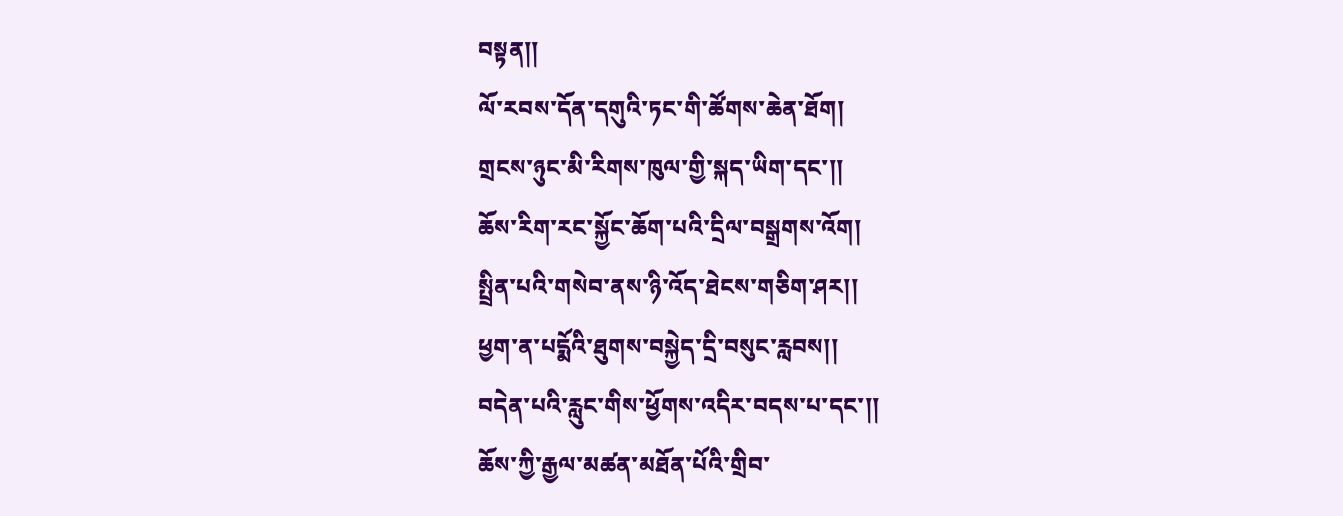བསྟན།།
ལོ་རབས་དོན་དགུའི་ཏང་གི་ཚོགས་ཆེན་ཐོག།
གྲངས་ཉུང་མི་རིགས་ཁུལ་གྱི་སྐད་ཡིག་དང་།།
ཆོས་རིག་རང་སྐྱོང་ཆོག་པའི་དྲིལ་བསྒྲགས་འོག།
སྤྲིན་པའི་གསེབ་ནས་ཉི་འོད་ཐེངས་གཅིག་ཤར།།
ཕྱག་ན་པདྨོའི་ཐུགས་བསྐྱེད་དྲི་བསུང་རླབས།།
བདེན་པའི་རླུང་གིས་ཕྱོགས་འདིར་བདས་པ་དང་།།
ཆོས་ཀྱི་རྒྱལ་མཚན་མཐོན་པོའི་གྲིབ་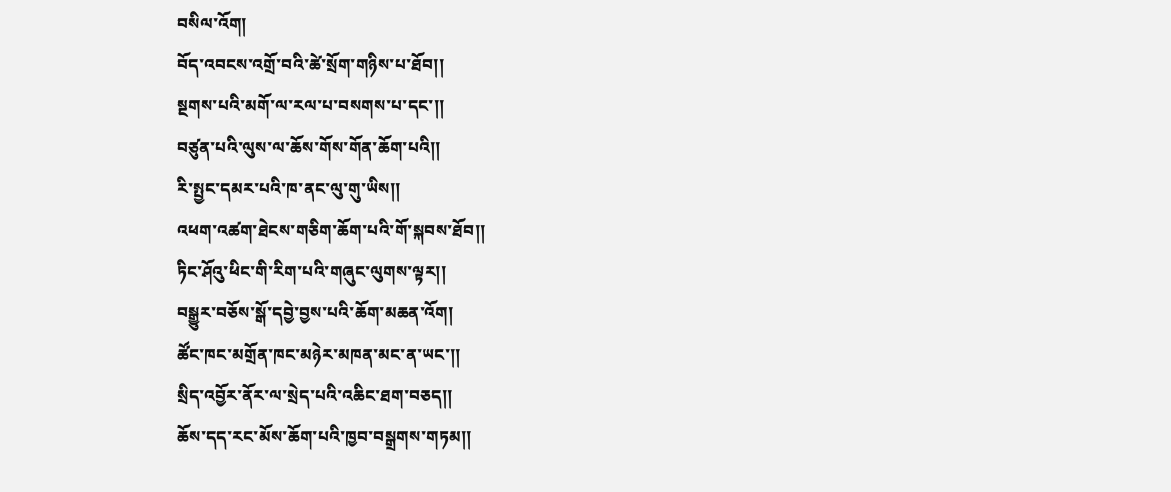བསིལ་འོག།
བོད་འབངས་འགྲོ་བའི་ཚེ་སྲོག་གཉིས་པ་ཐོབ།།
སྔགས་པའི་མགོ་ལ་རལ་པ་བསགས་པ་དང་།།
བཙུན་པའི་ལུས་ལ་ཆོས་གོས་གོན་ཆོག་པའི།།
རི་སྤྱང་དམར་པའི་ཁ་ནང་ལུ་གུ་ཡིས།།
འཕག་འཚག་ཐེངས་གཅིག་ཆོག་པའི་གོ་སྐབས་ཐོབ།།
ཏིང་ཤོའུ་ཕིང་གི་རིག་པའི་གཞུང་ལུགས་ལྟར།།
བསྒྱུར་བཅོས་སྒོ་དབྱེ་བྱས་པའི་ཆོག་མཆན་འོག།
ཚོང་ཁང་མགྲོན་ཁང་མཉེར་མཁན་མང་ན་ཡང་།།
སྲིད་འབྱོར་ནོར་ལ་སྲེད་པའི་འཆིང་ཐག་བཅད།།
ཆོས་དད་རང་མོས་ཆོག་པའི་ཁྱབ་བསྒྲགས་གཏམ།།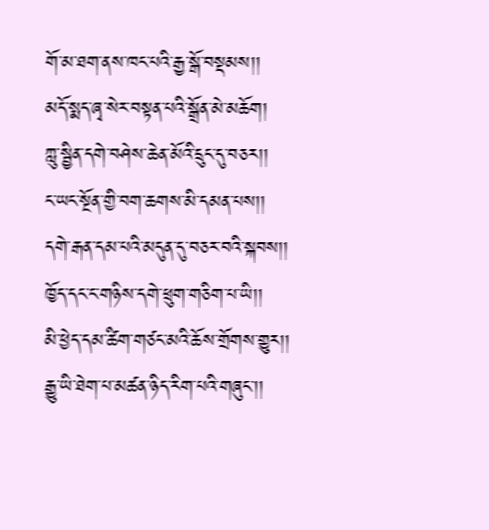གོ་མ་ཐག་ནས་ཁང་པའི་རྒྱ་སྒོ་བསྡམས།།
མདོ་སྨད་ཞྭ་སེར་བསྟན་པའི་སྒྲོན་མེ་མཆོག།
ཀླུ་སྦྱིན་དགེ་བཤེས་ཆེན་མོའི་དྲུང་དུ་བཅར།།
ང་ཡང་སྔོན་གྱི་བག་ཆགས་མི་དམན་པས།།
དགེ་རྒན་དམ་པའི་མདུན་དུ་བཅར་བའི་སྐབས།།
ཁྱོད་དང་ང་གཉིས་དགེ་ཕྲུག་གཅིག་པ་ཡི།།
མི་ཕྱེད་དམ་ཚིག་གཙང་མའི་ཆོས་གྲོགས་གྱུར།།
རྒྱུ་ཡི་ཐེག་པ་མཚན་ཉིད་རིག་པའི་གཞུང་།།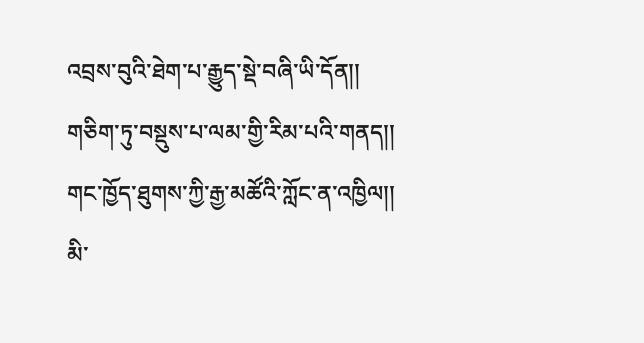འབྲས་བུའི་ཐེག་པ་རྒྱུད་སྡེ་བཞི་ཡི་དོན།།
གཅིག་ཏུ་བསྡུས་པ་ལམ་གྱི་རིམ་པའི་གནད།།
གང་ཁྱོད་ཐུགས་ཀྱི་རྒྱ་མཚོའི་ཀློང་ན་འཁྱིལ།།
མི་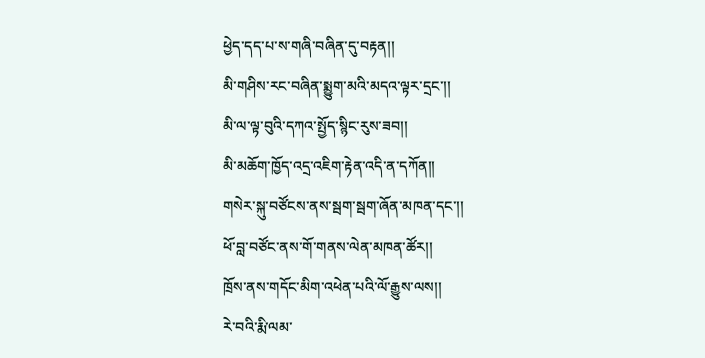ཕྱེད་དད་པ་ས་གཞི་བཞིན་དུ་བརྟན།།
མི་གཤིས་རང་བཞིན་སྨྱུག་མའི་མདའ་ལྟར་དྲང་།།
མི་ལ་ལྟ་བུའི་དཀའ་སྤྱོད་སྙིང་རུས་ཟབ།།
མི་མཆོག་ཁྱོད་འདྲ་འཇིག་རྟེན་འདི་ན་དཀོན།།
གསེར་སྐུ་བཙོངས་ནས་སྦག་སྦག་ཞོན་མཁན་དང་།།
ཕོ་བླ་བཙོང་ནས་གོ་གནས་ལེན་མཁན་ཚོར།།
ཁྲོས་ནས་གདོང་མིག་འཕེན་པའི་ལོ་རྒྱུས་ལས།།
རེ་བའི་རྨི་ལམ་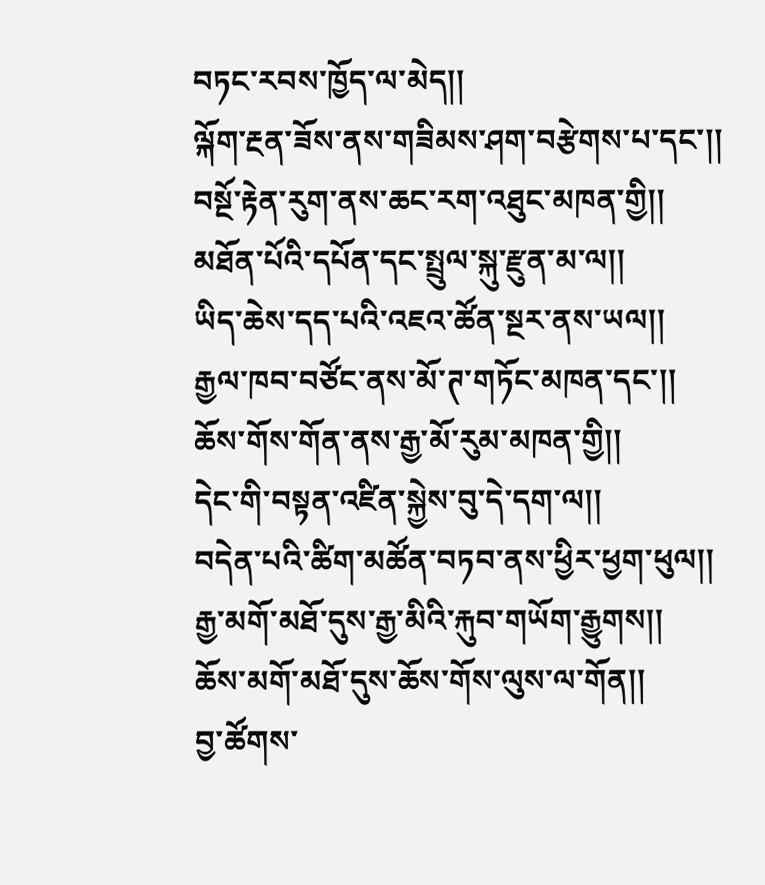བཏང་རབས་ཁྱོད་ལ་མེད།།
ལྐོག་རྔན་ཟོས་ནས་གཟིམས་ཤག་བརྩེགས་པ་དང་།།
བསྔོ་རྟེན་རུག་ནས་ཆང་རག་འཐུང་མཁན་གྱི།།
མཐོན་པོའི་དཔོན་དང་སྤྲུལ་སྐུ་རྫུན་མ་ལ།།
ཡིད་ཆེས་དད་པའི་འཇའ་ཚོན་སྔར་ནས་ཡལ།།
རྒྱལ་ཁབ་བཙོང་ནས་མོ་ཊ་གཏོང་མཁན་དང་།།
ཆོས་གོས་གོན་ནས་རྒྱ་མོ་རུམ་མཁན་གྱི།།
དེང་གི་བསྟན་འཛིན་སྐྱེས་བུ་དེ་དག་ལ།།
བདེན་པའི་ཚིག་མཚོན་བཏབ་ནས་ཕྱིར་ཕྱག་ཕུལ།།
རྒྱ་མགོ་མཐོ་དུས་རྒྱ་མིའི་རྐུབ་གཡོག་རྒྱུགས།།
ཆོས་མགོ་མཐོ་དུས་ཆོས་གོས་ལུས་ལ་གོན།།
བྱ་ཚོགས་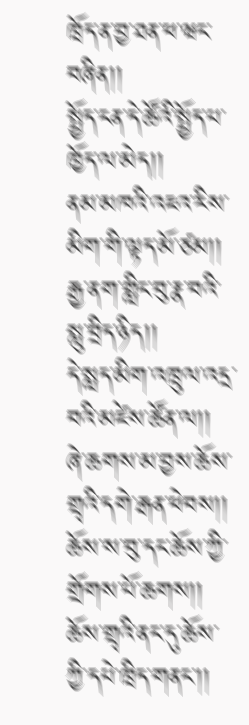ཁྲོད་ན་བྱ་ཐན་ཕ་ཝང་བཞིན།།
སྤྱོད་ངན་དེ་ཚོའི་སྤྱོད་པ་ཁྱོད་ལ་མེད།།
ནམ་མཁའི་འཇའ་རིས་མིག་གི་ལྟད་མོ་ཙམ།།
རྒྱ་ནག་གླིང་བུ་རྣ་བའི་སླུ་བྲིད་ཉིད།།
དེ་སླད་མིག་འཁྲུལ་འདྲ་བའི་མཛེས་ཚོན་ལ།།
ཞེ་ཆགས་མ་བྱས་ཆོས་གྲྭའི་དགེ་རྒན་ཕེབས།།
ཆོས་ས་བུ་དང་ཆོས་ཀྱི་གྲོགས་པོ་ཆགས།།
ཆོས་གྲྭའི་ནང་དུ་ཆོས་ཀྱི་དཔེ་ཁྲིད་གནང་།།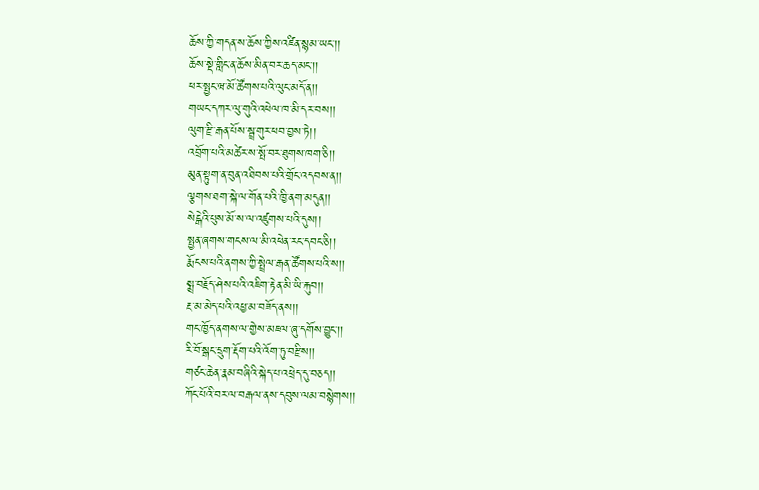ཆོས་ཀྱི་གདན་ས་ཆོས་ཀྱིས་འཛིན་སྙམ་ཡང་།།
ཆོས་སྡེ་གླིང་ན་ཆོས་མིན་བར་ཆད་མང་།།
ཕར་སྤྱང་ཝ་མོ་ཚོགས་པའི་ལུང་མདོ་ན།།
གཡང་དཀར་ལུ་གུའི་འཕེལ་ཁ་མི་དར་བས།།
ལུག་རྫི་རྒན་པོས་སྦྲ་གུར་ཕབ་བྱས་ཏེ།།
འབྲོག་པའི་མཚེར་ས་སྤོ་བར་ཐུགས་ཁག་ཅི།།
མུན་སྟུག་ན་བུན་འཐིབས་པའི་གྲོང་འདབས་ན།།
ལྕགས་ཐག་སྐེ་ལ་གོན་པའི་ཁྱི་ནག་མདུན།།
སེངྒེའི་པུས་མོ་ས་ལ་འཛུགས་པའི་དུས།།
སྤྱན་ཞགས་གངས་ལ་མི་འཕེན་རང་དབང་ཅི།།
རྨོངས་པའི་ནགས་ཀྱི་སྤྲེལ་རྒན་ཚོགས་པའི་ས།།
སྨྲ་བརྗོད་ཤེས་པའི་འཇིག་རྟེན་མི་ཡི་རྐུབ།།
རྔ་མ་མེད་པའི་འཕྱ་མ་བཟོད་ནས།།
གང་ཁྱོད་ནགས་ལ་གྱེས་མཇལ་ཞུ་དགོས་བྱུང་།།
རི་བོ་སྒང་དྲུག་རྡོག་པའི་འོག་ཏུ་བརྫིས།།
གཙང་ཆེན་རྣམ་བཞིའི་སྐེད་པ་འཕྲེད་དུ་བཅད།།
ཀོང་པོའི་བར་ལ་བརྒལ་ནས་དབུས་ལམ་བསྙེགས།།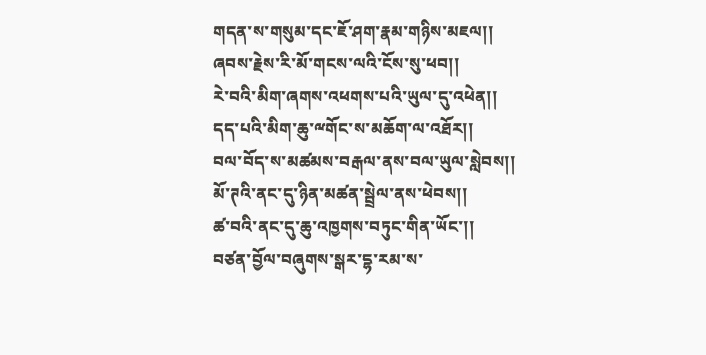གདན་ས་གསུམ་དང་ཇོ་ཤག་རྣམ་གཉིས་མཇལ།།
ཞབས་རྗེས་རི་མོ་གངས་ལའི་ངོས་སུ་ཕབ།།
རེ་བའི་མིག་ཞགས་འཕགས་པའི་ཡུལ་དུ་འཕེན།།
དད་པའི་མིག་ཆུ་ྋགོང་ས་མཆོག་ལ་འཐོར།།
བལ་བོད་ས་མཚམས་བརྒལ་ནས་བལ་ཡུལ་སླེབས།།
མོ་ཊའི་ནང་དུ་ཉིན་མཚན་སྦྲེལ་ནས་ཕེབས།།
ཚ་བའི་ནང་དུ་ཆུ་འཁྱགས་བཏུང་གིན་ཡོང་།།
བཙན་བྱོལ་བཞུགས་སྒར་དྷ་རམ་ས་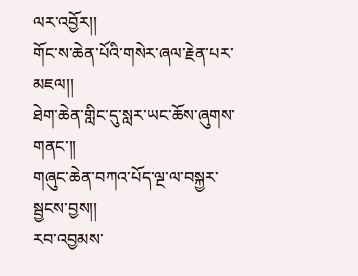ལར་འབྱོར།།
གོང་ས་ཆེན་པོའི་གསེར་ཞལ་རྗེན་པར་མཇལ།།
ཐེག་ཆེན་གླིང་དུ་སླར་ཡང་ཆོས་ཞུགས་གནང་།།
གཞུང་ཆེན་བཀའ་པོད་ལྔ་ལ་བསྐྱར་སྦྱངས་བྱས།།
རབ་འབྱམས་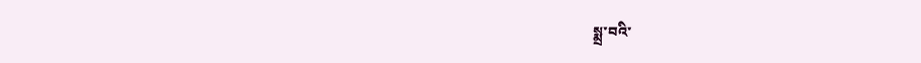སྨྲ་བའི་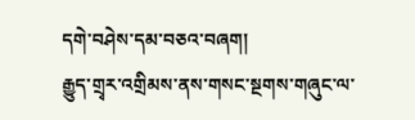དགེ་བཤེས་དམ་བཅའ་བཞག།
རྒྱུད་གྲྭར་འགྲིམས་ནས་གསང་སྔགས་གཞུང་ལ་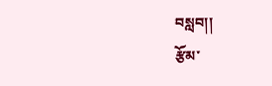བསླབ།།
རྩོམ་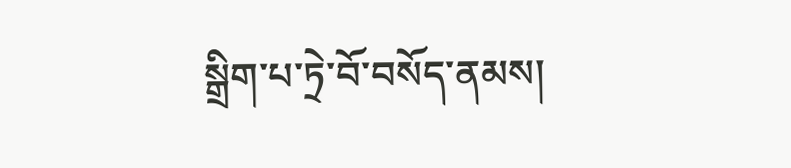སྒྲིག་པ་ཏྲེ་བོ་བསོད་ནམས།